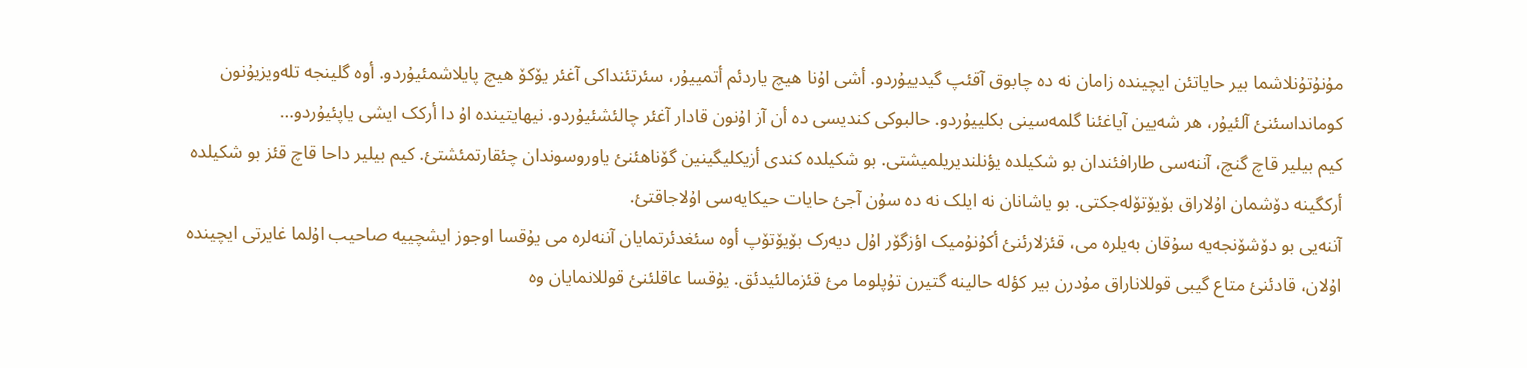مۇنۇتۇنلاشما بیر حایاتئن ایچیندە زامان نە دە چابوق آقئپ گیدییۇردو. أشی اۇنا هیچ یاردئم أتمییۇر، سئرتئنداکی آغئر یۆکۆ هیچ پایلاشمئیۇردو. أوە گلینجە تلەویزیۇنون کومانداسئنئ آلئیۇر، هر شەیین آیاغئنا گلمەسینی بکلییۇردو. حالبوکی کندیسی دە أن آز اۇنون قادار آغئر چالئشئیۇردو. نیهایتیندە اۇ دا أرکک ایشی یاپئیۇردو…
کیم بیلیر قاچ گنچ، آننەسی طارافئندان بو شکیلدە یؤنلندیریلمیشتی. بو شکیلدە کندی أزیکلیگینین گۆناهئنئ یاوروسوندان چئقارتمئشتئ. کیم بیلیر داحا قاچ قئز بو شکیلدە أرکگینە دۆشمان اۇلاراق بۆیۆتۆلەجکتی. بو یاشانان نە ایلک نە دە سۇن آجئ حایات حیکایەسی اۇلاجاقتئ.
آننەیی بو دۆشۆنجەیە سۇقان بەیلرە می، قئزلارئنئ أکۇنۇمیک اؤزگۆر اۇل دیەرک بۆیۆتۆپ أوە سئغدئرتمایان آننەلرە می یۇقسا اوجوز ایشچییە صاحیب اۇلما غایرتی ایچیندە اۇلان، قادئنئ متاع گیبی قوللاناراق مۇدرن بیر کؤلە حالینە گتیرن تۇپلوما مئ قئزمالئیدئق. یۇقسا عاقلئنئ قوللانمایان وە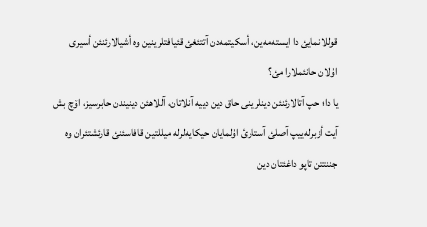قوللانمایئ دا ایستەمەین، أسکیتمەدن آتتئغئ قئیافتلرینین وە أشیالارئنئن أسیری اۇلان حانئملارا مئ؟
یا دا؛ حپ آتالارئنئن دینلرینی حاق دین دییە آنلاتان، آللاهئن دینیندن حابرسیز، اۆچ بش آیت أزبرلەییپ آصلئ آستارئ اۇلمایان حیکایەلرلە میللتین قافاسئنئ قارئشتئران وە جننتتن تاپو داغئتان دین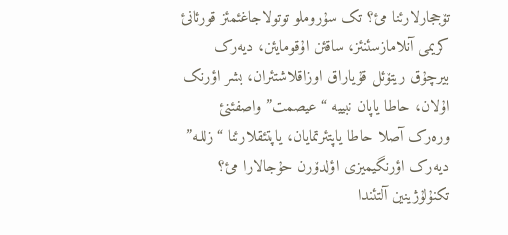تۆججارلارئنا مئ؟ تک سۇروملو توتولاجاغئمئز قورئانئ کریمی آنلامازسئنئز، ساقئن اۇقومایئن، دیەرک بیرچۇق ریتۆئل قۇیاراق اوزاقلاشتئران، بشر اؤرنک اۇلان، حاطا یاپان نبییە “عیصمت” واصفئنئ ورەرک آصلا حاطا یاپتئرتمایان، یاپتئقلارئنا “زللـە” دیەرک اؤرنگیمیزی اؤلدۆرن حۇجالارا مئ؟
تکنۇلۇژینین آلتئندا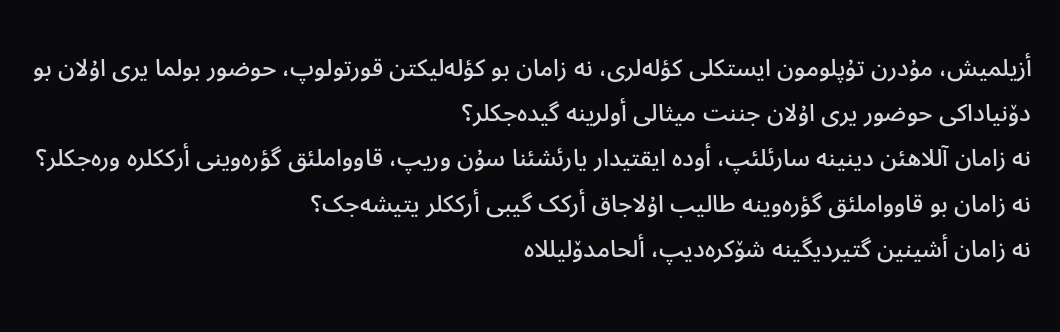أزیلمیش، مۇدرن تۇپلومون ایستکلی کؤلەلری، نە زامان بو کؤلەلیکتن قورتولوپ، حوضور بولما یری اۇلان بو دۆنیاداکی حوضور یری اۇلان جننت میثالی أولرینە گیدەجکلر؟
نە زامان آللاهئن دینینە سارئلئپ، أودە ایقتیدار یارئشئنا سۇن وریپ، قاوواملئق گؤرەوینی أرککلرە ورەجکلر؟
نە زامان بو قاوواملئق گؤرەوینە طالیب اۇلاجاق أرکک گیبی أرککلر یتیشەجک؟
نە زامان أشینین گتیردیگینە شۆکرەدیپ، ألحامدۆلیللاە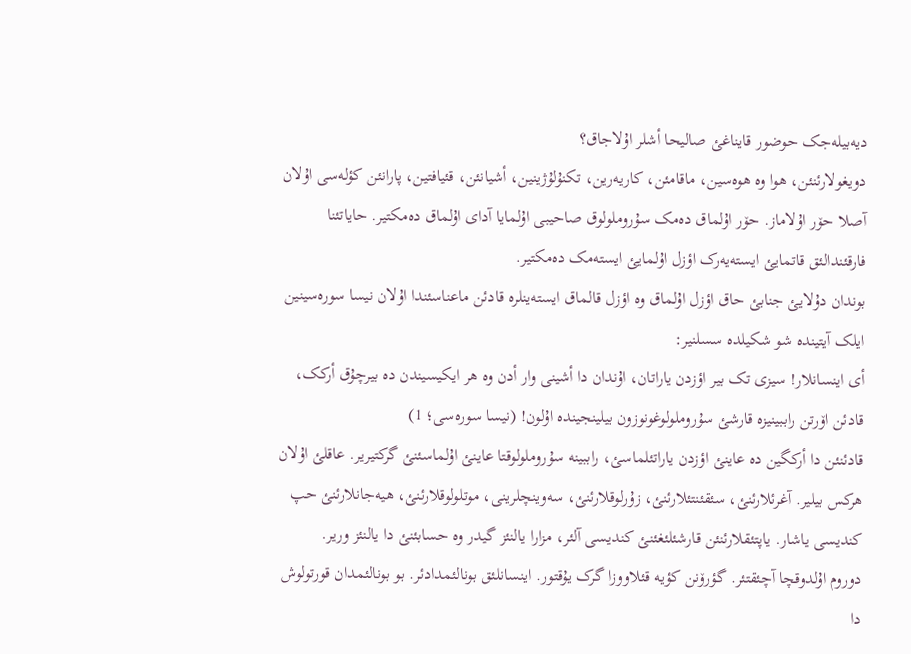دیەبیلەجک حوضور قایناغئ صالیحا أشلر اۇلاجاق؟
دویغولارئنئن، هوا وە هوەسین، ماقامئن، کاریەرین، تکنۇلۇژینین، أشیانئن، قئیافتین، پارانئن کؤلەسی اۇلان آصلا حۆر اۇلاماز. حۆر اۇلماق دەمک سۇروملولوق صاحیبی اۇلمایا آدای اۇلماق دەمکتیر. حایاتئنا فارقئندالئق قاتمایئ ایستەیەرک اؤزل اۇلمایئ ایستەمک دەمکتیر.
بوندان دۇلایئ جنابئ حاق اؤزل اۇلماق وە اؤزل قالماق ایستەینلرە قادئن ماعناسئندا اۇلان نیسا سورەسینین ایلک آیتیندە شو شکیلدە سسلنیر:
أی اینسانلار! سیزی تک بیر اؤزدن یاراتان، اۇندان دا أشینی وار أدن وە هر ایکیسیندن دە بیرچۇق أرکک، قادئن اۆرتن راببینیزە قارشئ سۇروملولوغونوزون بیلینجیندە اۇلون! (نیسا سورەسی؛ 1)
قادئنئن دا أرکگین دە عاینئ اؤزدن یاراتئلماسئ، راببینە سۇروملولوقتا عاینئ اۇلماسئنئ گرکتیریر. عاقلئ اۇلان هرکس بیلیر. آغرئلارئنئ، سئقئنتئلارئنئ، زۇرلوقلارئنئ، سەوینچلرینی، موتلولوقلارئنئ، هیەجانلارئنئ حپ کندیسی یاشار. یاپتئقلارئنئن قارشئلئغئنئ کندیسی آلئر، مزارا یالنئز گیدر وە حسابئنئ دا یالنئز وریر.
دوروم اۇلدوقچا آچئقتئر. گؤرۆنن کؤیە قئلاووزا گرک یۇقتور. اینسانلئق بونالئمدادئر. بو بونالئمدان قورتولوش دا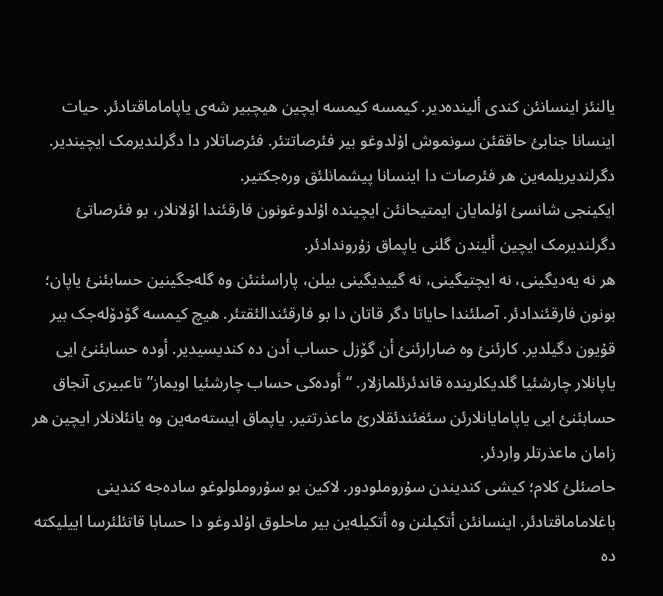یالنئز اینسانئن کندی ألیندەدیر. کیمسە کیمسە ایچین هیچبیر شەی یاپاماماقتادئر. حیات اینسانا جنابئ حاققئن سونموش اۇلدوغو بیر فئرصاتتئر. فئرصاتلار دا دگرلندیرمک ایچیندیر. دگرلندیریلمەین هر فئرصات دا اینسانا پیشمانلئق ورەجکتیر.
ایکینجی شانسئ اۇلمایان ایمتیحانئن ایچیندە اۇلدوغونون فارقئندا اۇلانلار، بو فئرصاتئ دگرلندیرمک ایچین ألیندن گلنی یاپماق زۇروندادئر.
هر نە یەدیگینی، نە ایچتیگینی، نە گییدیگینی بیلن، پاراسئنئن وە گلەجگینین حسابئنئ یاپان؛ بونون فارقئندادئر. آصلئندا حایاتا دگر قاتان دا بو فارقئندالئقتئر. هیچ کیمسە گۆدۆلەجک بیر قۇیون دگیلدیر. کارئنئ وە ضارارئنئ أن گۆزل حساب أدن دە کندیسیدیر. أودە حسابئنئ ایی یاپانلار چارشئیا گلدیکلریندە قاندئرئلمازلار. “أودەکی حساب چارشئیا اویماز” تاعبیری آنجاق حسابئنئ ایی یاپامایانلارئن سئغئندئقلارئ ماعذرتتیر. یاپماق ایستەمەین وە یانئلانلار ایچین هر زامان ماعذرتلر واردئر.
حاصئلئ کلام؛ کیشی کندیندن سۇروملودور. لاکین بو سۇروملولوغو سادەجە کندینی باغلاماماقتادئر. اینسانئن أتکیلنن وە أتکیلەین بیر ماحلوق اۇلدوغو دا حسابا قاتئلئرسا اییلیکتە دە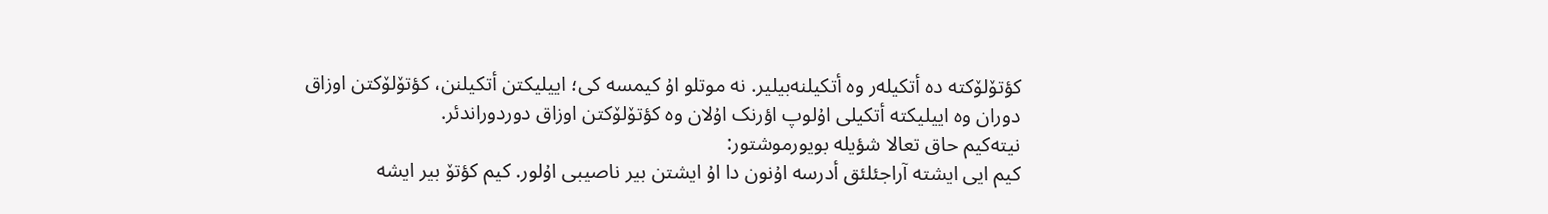کؤتۆلۆکتە دە أتکیلەر وە أتکیلنەبیلیر. نە موتلو اۇ کیمسە کی؛ اییلیکتن أتکیلنن، کؤتۆلۆکتن اوزاق دوران وە اییلیکتە أتکیلی اۇلوپ اؤرنک اۇلان وە کؤتۆلۆکتن اوزاق دوردوراندئر.
نیتەکیم حاق تعالا شؤیلە بویورموشتور:
کیم ایی ایشتە آراجئلئق أدرسە اۇنون دا اۇ ایشتن بیر ناصیبی اۇلور. کیم کؤتۆ بیر ایشە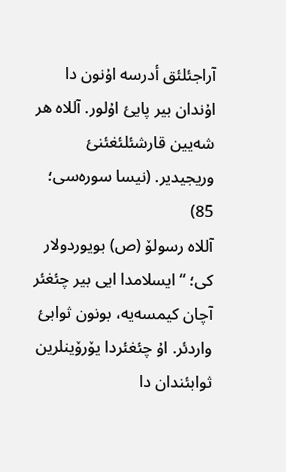آراجئلئق أدرسە اۇنون دا اۇندان بیر پایئ اۇلور. آللاە هر شەیین قارشئلئغئنئ وریجیدیر. (نیسا سورەسی؛ 85)
آللاە رسولۆ (ص) بویوردولار کی؛ “ایسلامدا ایی بیر چئغئر آچان کیمسەیە، بونون ثوابئ واردئر. اۇ چئغئردا یۆرۆینلرین ثوابئندان دا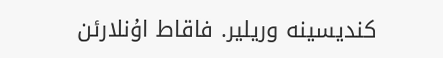کندیسینە وریلیر. فاقاط اۇنلارئن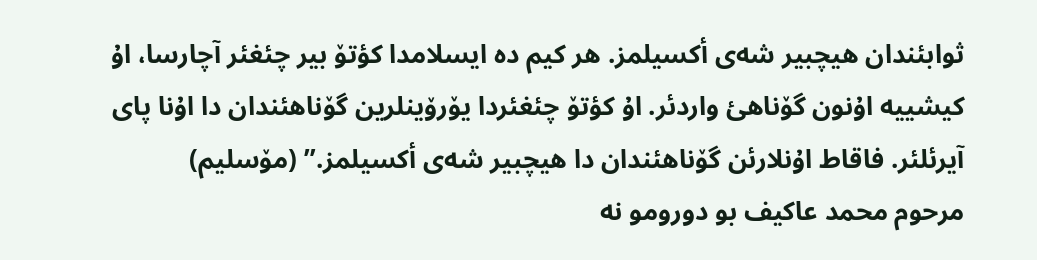ثوابئندان هیچبیر شەی أکسیلمز. هر کیم دە ایسلامدا کؤتۆ بیر چئغئر آچارسا، اۇ کیشییە اۇنون گۆناهئ واردئر. اۇ کؤتۆ چئغئردا یۆرۆینلرین گۆناهئندان دا اۇنا پای آیرئلئر. فاقاط اۇنلارئن گۆناهئندان دا هیچبیر شەی أکسیلمز.” (مۆسلیم)
مرحوم محمد عاکیف بو دورومو نە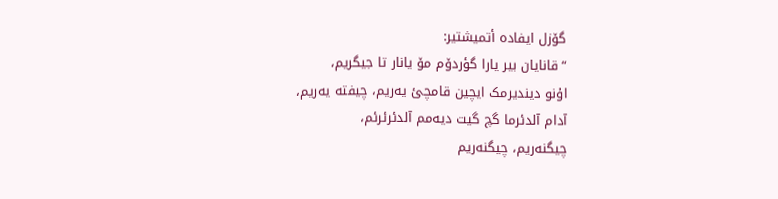گۆزل ایفادە أتمیشتیر:
“قانایان بیر یارا گؤردۆم مۆ یانار تا جیگریم،
اۇنو دیندیرمک ایچین قامچئ یەریم، چیفتە یەریم،
آدام آلدئرما گچ گیت دیەمم آلدئرئرئم،
چیگنەریم، چیگنەریم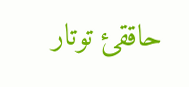حاققئ توتار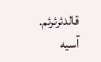قالدئرئرئم.
آسیە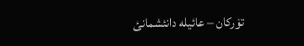تۆرکان – عائیلە دانئشمانئ